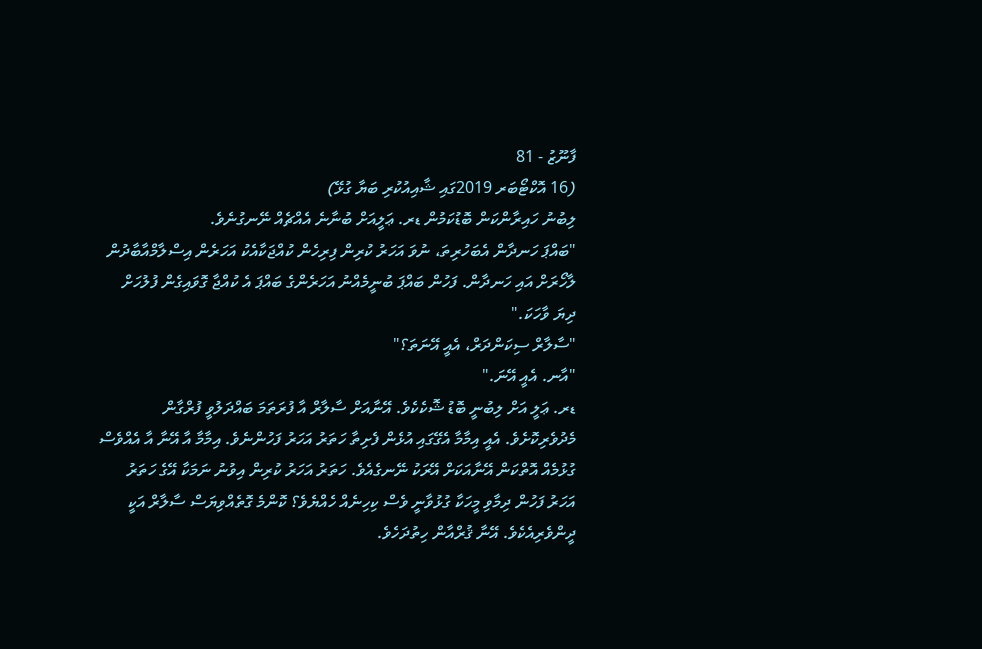ފާނޫޒު - 81
(16 އޮކްޓޯބަރ 2019ގައި ޝާއިއުކުރި ބަޔާ ގުޅޭ)
ލިބުނު ހައިރާންކަން ބޮޑުކަމުން ޑރ. ޢަލީއަށް ބުނާނެ އެއްޗެއް ނޭނގުނެވެ.
"ބައްޕަ ހަނދާން އެބަހުރިތަ، ނުވަ އަހަރު ކުރިން ފިރިހެން ކުއްޖަކާއެކު އަހަރެން އިސްލާމްއާބާދުން ލާހޯރަށް އައި ހަނދާން. ފަހުން ބައްޕަ ބުނީމެއްނު އަހަރެންގެ ބައްޕަ އެ ކުއްޖާ ގޮވައިގެން ފުލުހަށް ދިޔަ ވާހަކަ."
"ސާލާރް ސިކަންދަރް، އެއީ އޭނަތަ؟"
"އާނ. އެއީ އޭނަ."
ޑރ. ޢަލީ އަށް ލިބުނީ ބޮޑު ޝޮކެކެވެ. އޭނާއަށް ސާލާރް އާ ފުރަތަމަ ބައްދަލުވީ ފުރްގާން މެދުވެރިކޮށެވެ. އެއީ އިމާމާ އެގޭގައި އުޅެން ފެށިތާ ހަތަރު އަހަރު ފަހުންނެވެ. އިމާމާ އާ އޭނާ އާ އެއްވެސް ގުޅުމެއް އޮތްކަން އޭނާއަކަށް އޭރަކު ނޭނގެއެވެ. ހަތަރު އަހަރު ކުރިން އިވުނު ނަމަކާ އޭގެ ހަތަރު އަހަރު ފަހުން ދިމާވި މީހަކާ ގުޅުވާނީ ވެސް ކިހިނެއް ހެއްޔެވެ؟ ކޮންމެ ގޮތެއްވިޔަސް ސާލާރް އަކީ ދީންވެރިއެކެވެ. އޭނާ ޤުރްއާން ހިތުދަހެވެ.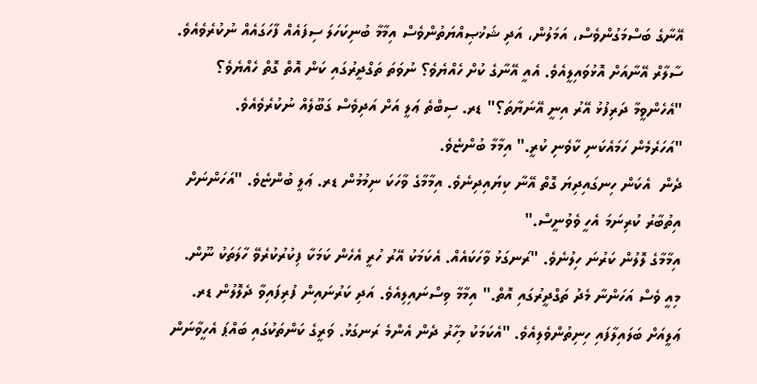އޭނާގެ ބަސްމަގުންވެސް، އަމަލުން، އަދި ޝަޚުޞިއްޔަތުންވެސް އިމާމާ ބުނިކަހަލަ ސިފައެއް ފާހަގައެއް ނުކުރެވެއެވެ. ސާލާރް އޭނާއަށް އޮޅުވައިލީއެވެ. އެއީ އޭނާގެ ކުށް ހެއްޔެވެ؟ ނުވަތަ ތަގްދީރުގައި ކަން އޮތް ގޮތް ހެއްޔެވެ؟
"އެހެންވީމާ ދަރިފުޅު އޭރު އިނީ އޭނަޔާތަ؟" ޑރ. ސިބްތެ ޢަލީ އަށް އަދިވެސް ގަބޫލެއް ނުކުރެވެއެވެ.
"އަހަރެމެން ހަމައެކަނި ކާވެނި ކުރީ." އިމާމާ ބުންޏެވެ.
ދެން  އެކަން ހިނގައިދިޔަ ގޮތް އޭނާ ކިޔައިދިނެވެ. އިމާމާގެ ވާހަކަ ނިމުމުން ޑރ. ޢަލީ ބުންޏެވެ. "އަހަންނަށް އިތުބާރު ކުރިނަމަ އެހީ ވެވުނީސް."
އިމާމާގެ ލޮލުން ކަރުނަ ހިލުނެވެ. "ރަނގަޅު ވާހަކައެއް. އެކަމަކު އޭރު ހުރީ އެހެން ކަމަކާ ފިކުރުކުރެވޭ ހާލަތަކު ނޫން. މިއީ ވެސް އަހަންނާ މެދު ތަގްދީރުގައި އޮތް." އިމާމާ ވިސްނައިލިއެވެ. އަދި ކަރުނައިން ފުރިފައިވާ ދެލޮލުން ޑރ. ޢަލީއަށް ބަލައިލާފައި ހިނިތުންވެލިއެވެ. "އެކަމަކު މިހާރު ދެން އެންމެ ރަނގަޅު. ވަރީގެ ކަންތަކުގައި ބައްޕަ އެހީވާނަން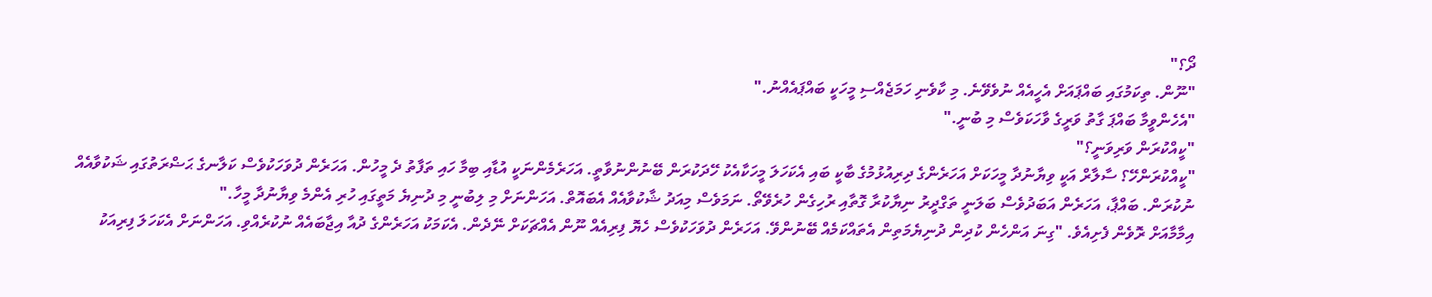ދޯ؟"
"ނޫން. ތިކަމުގައި ބައްޕައަށް އެހީއެއް ނުވެވޭނެ. މި ކާވެނި ހަމަޖެއްސި މީހަކީ ބައްޕައެއްނު."
"އެހެންވީމާ ބައްޕަ ގާތު ވަރީގެ ވާހަކަވެސް މި ބުނީ."
"ކީއްކުރަން ވަރިވަނީ؟"
"ކީއްކުރަންހޭ؟ ސާލާރް އަކީ ވިޔާނުދާ މީހަކަށް އަހަރެންގެ ދިރިއުޅުމުގެ ބާކީ ބައި އެކަހަލަ މީހަކާއެކު ހޭދަކުރަން ބޭނުންނުވާތީ. އަހަރެމެންނަކީ އުޑާއި ބިމާ ހައި ތަފާތު ދެ މީހުން. އަހަރެން ދުވަހަކުވެސް ކަލާނގެ ޙަޟްރަތުގައި ޝަކުވާއެއް ނުކުރަން. ބައްޕާ، އަހަރެން އަބަދުވެސް ބަލަނީ ތަގްދީރު ނިޔާކުރާ ގޮތާއި ރުހިގެން ހުރެވޭތޯ. ނަމަވެސް މިއަދު ޝާކުވާއެއް އެބައޮތް. އަހަންނަށް މި ލިބުނީ މި ދުނިޔެ މަތީގައި ހުރި އެންމެ ވިޔާނުދާ މީހާ."
އިމާމާއަށް ރޮވެން ފެށިއެވެ. "ގިނަ އަންހެން ކުދިން ދުނިޔެމަތިން އެތައްކަމެއް ބޭނުންވޭ. އަހަރެން ދުވަހަކުވެސް ހެޔޮ ފިރިއެއް ނޫން އެއްޗަކަށް ނޭދެން. އެކަމަކު އަހަރެންގެ ދުއާ އިޖާބައެއް ނުކުރެއްވި. އަހަންނަށް އެކަހަލަ ފިރިއަކު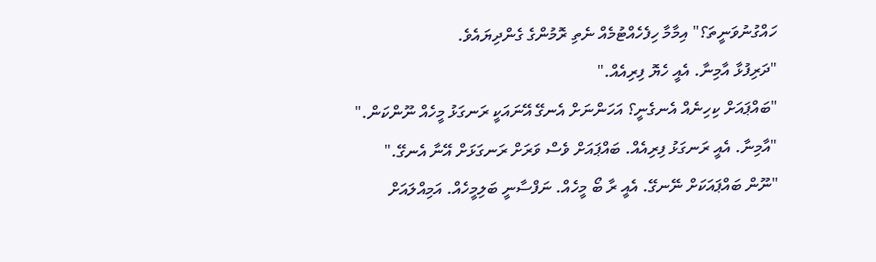ހައްގުނުވަނީތަ؟" އިމާމާ ހިފެހެއްޓުމެއް ނެތި ރޮމުންގެ ގެންދިޔައެވެ.
"ދަރިފުޅާ އާމިނާ. އެއީ ހެޔޮ ފިރިއެއް."
"ބައްޕައަށް ކިހިނެއް އެނގެނީ؟ އަހަންނަށް އެނގޭ އޭނައަކީ ރަނގަޅު މީހެއް ނޫންކަން."
"އާމިނާ. އެއީ ރަނގަޅު ފިރިއެއް. ބައްޕައަށް ވެސް ވަރަށް ރަނގަޅަށް އޭނާ އެނގޭ."
"ނޫން ބައްޕައަކަށް ނޭނގޭ. އެއީ ރާ ބޯ މީހެއް. ނަފްސާނީ ބަލިމީހެއް. އަމިއްލައަށް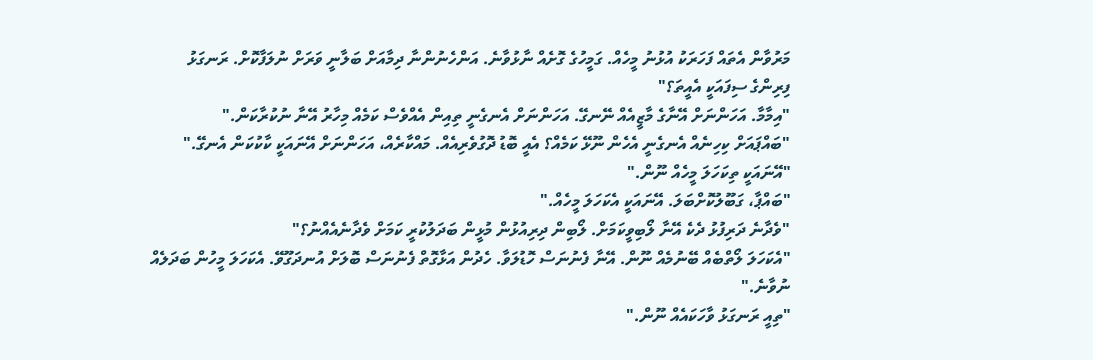މަރުވާން އެތައް ފަހަރަކު އުޅުނު މީހެއް. ގަމީހުގެ ގޮށެއް ނާޅުވާނެ. އަންހެނުންނާ ދިމާއަށް ބަލާނީ ވަރަށް ނުލަފާކޮށް. ރަނގަޅު ފިރިންގެ ސިފައަކީ އެއީތަ؟"
"އިމާމާ. އަހަންނަށް އޭނާގެ މާޒީއެއް ނޭނގޭ. އަހަންނަށް އެނގެނީ ތިއިން އެއްވެސް ކަމެއް މިހާރު އޭނާ ނުކުރާކަން."
"ބައްޕައަށް ކިހިނެއް އެނގެނީ އެހެން ނޫޅޭ ކަމެއް؟ އެއީ ބޮޑު ދޮގުވެރިއެއް. މައްކާރެއް، އަހަންނަށް އޭނައަކީ ކާކުކަން އެނގޭ."
"އޭނައަކީ ތިކަހަލަ މީހެއް ނޫން."
"ބައްޕާ، ގަބޫލުކޮށްބަލަ. އޭނައަކީ އެކަހަލަ މީހެއް."
"ވެދާނެ ދަރިފުޅު ދެކެ އޭނާ ލޯބިވީކަމަށް. ލޯބިން ދިރިއުޅުން މުޅީން ބަދަލުކުރީ ކަމަށް ވެދާނެއެއްނު؟"
"އެކަހަލަ ލޯތްބެއް ބޭނުމެއް ނޫން. އޭނާ ފެނުނަސް ހޮޑުލަވާ. ހެދުން އަޅާގޮތް ފެނުނަސް ބޮލަށް އުނދަގޫވޭ. އެކަހަލަ މީހުން ބަދަލެއް ނުވާނެ."
"ތިއީ ރަނގަޅު ވާހަކައެއް ނޫން."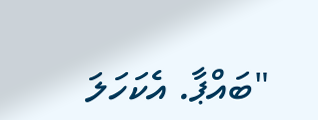"ބައްޕާ. އެކަހަލަ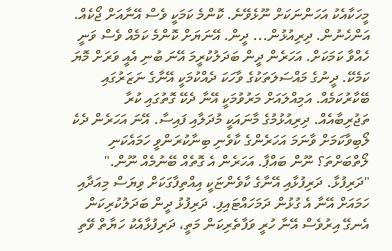މީހަކާއެކު އަހަންނަކަށް ނޫޅެވޭނެ. ކޮންމެ ކަމަކީ ވެސް އޭނާއަށް ޖޯކެއް. އަންހެނުން. ދިރިއުޅުން... ދީން. އޭނަޔަށް ކޮންމެ ކަމެއް ވެސް ވަނީ ހެއްވާ ކަމަކަށް. އަހަރެން ދީން ބަދަލުކުރީމަ އޭނަ ބުނި އެއީ ވަރަށް މޮޔަ ކަމެކޭ. ދީނުގެ މައްސަލަތަކުގެ ވާހަކަ ދެއްކުމަކީ އޭނާގެ ނަޒަރުގައި ބޭކާރުކަމެއް. އަމިއްލައަށް މަރުވުމަކީ އޭނާ ދެކޭ ގޮތުގައި ކުރާ ތަޖުރިބާއެއް. ދިރިއުޅުމުގެ މާނައަކީ މުދަލާއި ފައިސާ. އޭނަ އަހަރެން ދެކެ ލޯބިވާކަމަށް ވާނަމަ އަހަރެންގެ ކާވެނި ބިނާކުރަންވީ ހަމައެކަނި ލޯތްބަށްތަ؟ ނޫން ބައްޕާ. އަހަރެން އެ ގޮތެއް ބޭނުމެއް ނޫން."
"ދަރިފުޅާ. ދަރިފުޅާއި އޭނާގެ ކާވެންޏަކީ އިއްތިފާގަކަށް ވިޔަސް މިއަދާއި ހަމައަށް އޭނާ އެ ގުޅުން ދަމަހައްޓައިފި. ދަރިފުޅު ދީން ބަދަލުކުރިކަން އެނގޭ އިރުވެސް އޭނާ ހުރީ ވަފާތެރިކަން މަތީ، ދަރިފުޅާއެކު ހަޔާތް ވޭތި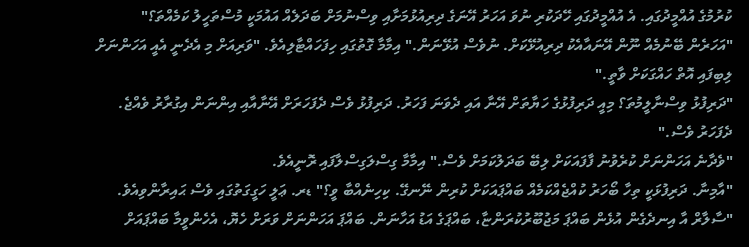ކުރުމުގެ އުއްމީދުގައި. އެ އުއްމީދުގައި ހޭދަކުރި ނުވަ އަހަރު އޭނަގެ ދިރިއުޅުމަށާއި ވިސްނުމަށް ބަދަލެއް އައުމަކީ މުސްތަހީލު ކަމެއްތަ؟"
"އަހަރެން ބޭނުމެއް ނޫން އޭނައާއެކު ދިރިއުޅޭކަށް. ނުވެސް އުޅޭނަން." އިމާމާ ގޮތުގައި ހިފަހައްޓާލިއެވެ. "ވަރިއަށް މި އެދެނީ އެއީ އަހަންނަށް ލިބިފައި އޮތް ހައްގަކަށް ވާތީ."
"ދަރިފުޅު ވިސްނާލީމުތަ؟ މިއީ ދަރިފުޅުގެ ހަޔާތަށް އޭނާ އައި ދެވަނަ ފަހަރު. ދަރިފުޅު ވެސް ދެފަހަރަށް އޭނާއާއި އިންނަން އިގުރާރު ވެއްޖެ. ދެފަހަރު ވެސް."
"ވެދާނެ އަހަންނަށް ކުރެވުނު ފާފައަކަށް ލިބޭ ބަދަލުކަމަށް ވެސް." އިމާމާ ގިސްލަގިސްލާފައި ރޮނީއެވެ.
"އާމިނާ. ދަރިފުޅަކީ ތިހާ ބޯހަރު ކުއްޖެއްކަމެއް ބައްޕައަކަށް ކުރިން ނޭނގޭ. ކިހިނެއްބާ ވީ؟" ޑރ. ޢަލީ ހަގީގަތުގައި ވެސް ޙައިރާންވިއެވެ.
"ސާލާރް އާ އިނދެގެން އުޅެން ބައްޕަ މަޖުބޫރުކުރަންޏާ، ބައްޕަގެ އަޑު އަހާނަން. ބައްޕަ އަހަންނަށް ވަރަށް ހެޔޮ، އެހެންވީމާ ބައްޕައަށް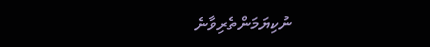ނުކިޔަމަންތެރިވާނެ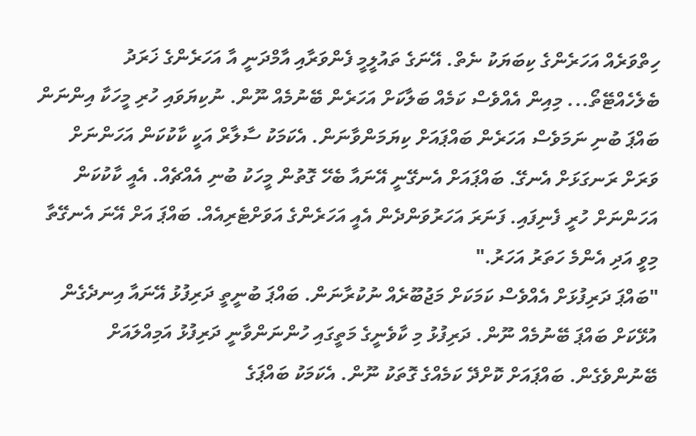ހިތްވަރެއް އަހަރެންގެ ކިބަޔަކު ނެތް. އޭނަގެ ތައުލީމީ ފެންވަރާއި އާމްދަނީ އާ އަހަރެންގެ ޚަރަދު ބެލެހެއްޓޭތޯ... މިއިން އެއްވެސް ކަމެއް ބަލާކަށް އަހަރެން ބޭނުމެއް ނޫން. ނުކިޔަވައި ހުރި މީހަކާ އިންނަން ބައްޕަ ބުނި ނަމަވެސް އަހަރެން ބައްޕައަށް ކިޔަމަންވާނަން. އެކަމަކު ސާލާރް އަކީ ކާކުކަން އަހަންނަށް ވަރަށް ރަނގަޅަށް އެނގޭ. ބައްޕައަށް އެނގޭނީ އޭނައާ ބެހޭ ގޮތުން މީހަކު ބުނި އެއްޗެއް. އެއީ ކާކުކަން އަހަންނަށް ހުރީ ފެނިފައި. ފަނަރަ އަހަރުވަންދެން އެއީ އަހަރެންގެ އަވަށްޓެރިއެއް. ބައްޕަ އަށް އޭނަ އެނގޭތާ މިވީ އަދި އެންމެ ހަތަރު އަހަރު."
"ބައްޕަ ދަރިފުޅަށް އެއްވެސް ކަމަކަށް މަޖުބޫރެއް ނުކުރާނަން. ބައްޕަ ބުނީތީ ދަރިފުޅު އޭނައާ އިނދެގެން އުޅޭކަށް ބައްޕަ ބޭނުމެއް ނޫން. ދަރިފުޅު މި ކާވެނީގެ މަތީގައި ހުންނަންވާނީ ދަރިފުޅު އަމިއްލައަށް ބޭނުންވެގެން. ބައްޕައަށް ކޮށްދޭ ކަމެއްގެ ގޮތަކު ނޫން. އެކަމަކު ބައްޕަގެ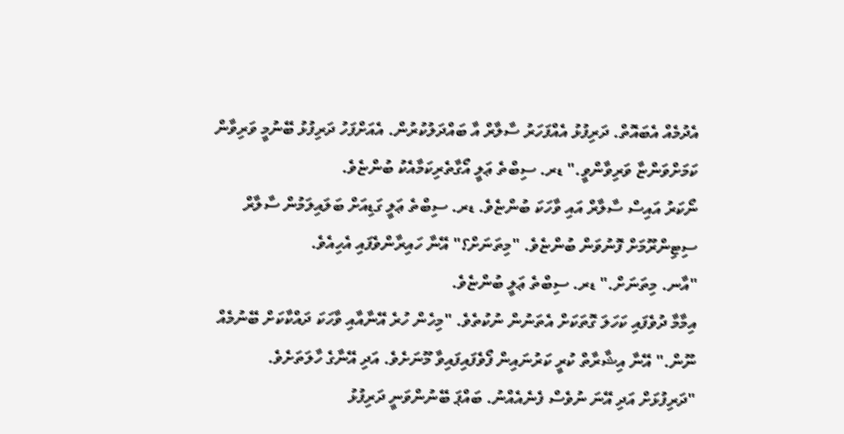އެދުމެއް އެބައޮތް. ދަރިފުޅު އެއްފަހަރު ސާލާރް އާ ބައްދަލުކުރުން. އެއަށްފަހު ދަރިފުޅު ބޭނުމީ ވަރިވާން ކަމަށްވަންޏާ ވަރިވާންވީ." ޑރ. ސިބްތެ ޢަލީ އޯގާތެރިކަމާއެކު ބުންޏެވެ.
ނޯކަރު އައިސް ސާލާރް އައި ވާހަކަ ބުންޏެވެ. ޑރ. ސިބްތެ ޢަލީ ގަޑިއަށް ބަލައިލަމުން ސާލާރް ސިޓިންރޫމަށް ފޮނުވަން ބުންޏެވެ. "މިތަނަށް؟" އޭނާ ހައިރާންވެފައި އެހިއެވެ.
"އާނ. މިތަނަށް." ޑރ. ސިބްތެ ޢަލީ ބުންޏެވެ.
އިމާމާ ދުވެފައި ކަހަލަ ގޮތަކަށް އެތަނުން ނުކުތެވެ. "މިހެން ހުރެ އޭނާއާއި ވާހަކަ ދައްކާކަށް ބޭނުމެއް ނޫން." އޭނާ އިޝާރާތް ކުރީ ކަރުނައިން ފޯވެފައިފައިވާ މޫނަށެވެ. އަދި އޭނާގެ ހާލަތަށެވެ.
"ދަރިފުޅަށް އަދި އޭނަ ނުވެސް ފެނެއެއްނު. ބައްޕަ ބޭނުންވަނީ ދަރިފުޅު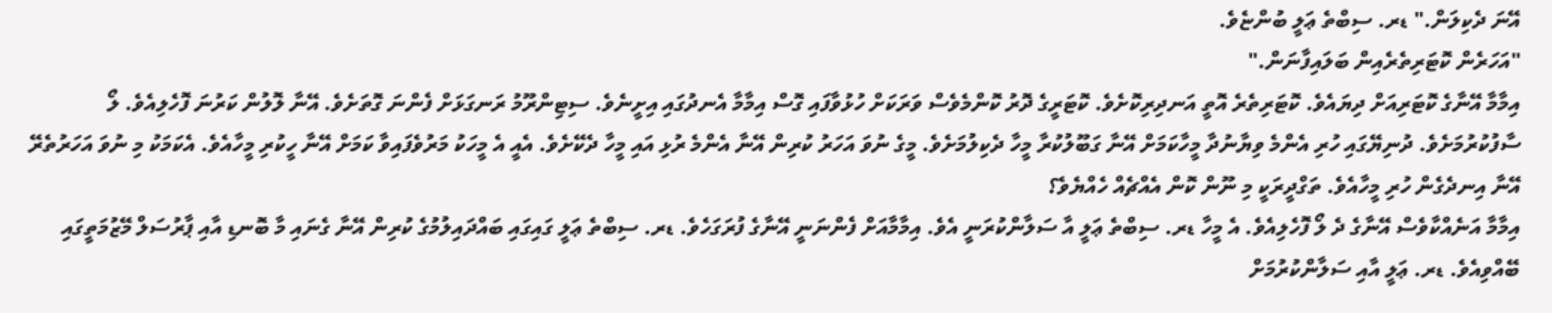އޭނަ ދެކިލަން." ޑރ. ސިބްތެ ޢަލީ ބުންޏެވެ.
"އަހަރެން ކޮޓަރިތެރެއިން ބަލައިފާނަން."
އިމާމާ އޭނާގެ ކޮޓަރިއަށް ދިޔައެވެ. ކޮޓަރިތެރެ އޮތީ އަނދިރިކޮށެވެ. ކޮޓަރީގެ ދޮރު ކޮންމެވެސް ވަރަކަށް ހުޅުވާފައި ގޮސް އިމާމާ އެނދުގައި އިށީނެވެ. ސިޓިންރޫމު ރަނގަޅަށް ފެންނަ ގޮތަށެވެ. އޭނާ ލޮލުން ކަރުނަ ފޮހެލިއެވެ. ލޯ ސާފުކުރުމަށެވެ. ދުނިޔޭގައި ހުރި އެންމެ ވިޔާނުދާ މީހާކަމަށް އޭނާ ގަބޫލުކުރާ މީހާ ދެކިލުމަށެވެ. މީގެ ނުވަ އަހަރު ކުރިން އޭނާ އެންމެ ރުޅި އައި މީހާ ދެކޭށެވެ. އެއީ އެ މީހަކު މަރުވެފައިވާ ކަމަށް އޭނާ ހީކުރި މީހާއެވެ. އެކަމަކު މި ނުވަ އަހަރުތެރޭ އޭނާ އިނދެގެން ހުރި މީހާއެވެ. ތަގްދީރަކީ މި ނޫން ކޮން އެއްޗެއް ހެއްޔެވެ؟
އިމާމާ އަނެއްކާވެސް އޭނާގެ ދެ ލޯ ފޮހެލިއެވެ. އެ މީހާ ޑރ. ސިބްތެ ޢަލީ އާ ސަލާންކުރަނީ އެވެ. އިމާމާއަށް ފެންނަނީ އޭނާގެ ފުރަގަހެވެ. ޑރ. ސިބްތެ ޢަލީ ގައިގައި ބައްދައިލުމުގެ ކުރިން އޭނާ ގެނައި މާ ބޮނޑި އާއި ޕާރުސަލް މޭޒުމަތީގައި ބޭއްވިއެވެ. ޑރ. ޢަލީ އާއި ސަލާންކުރުމަށް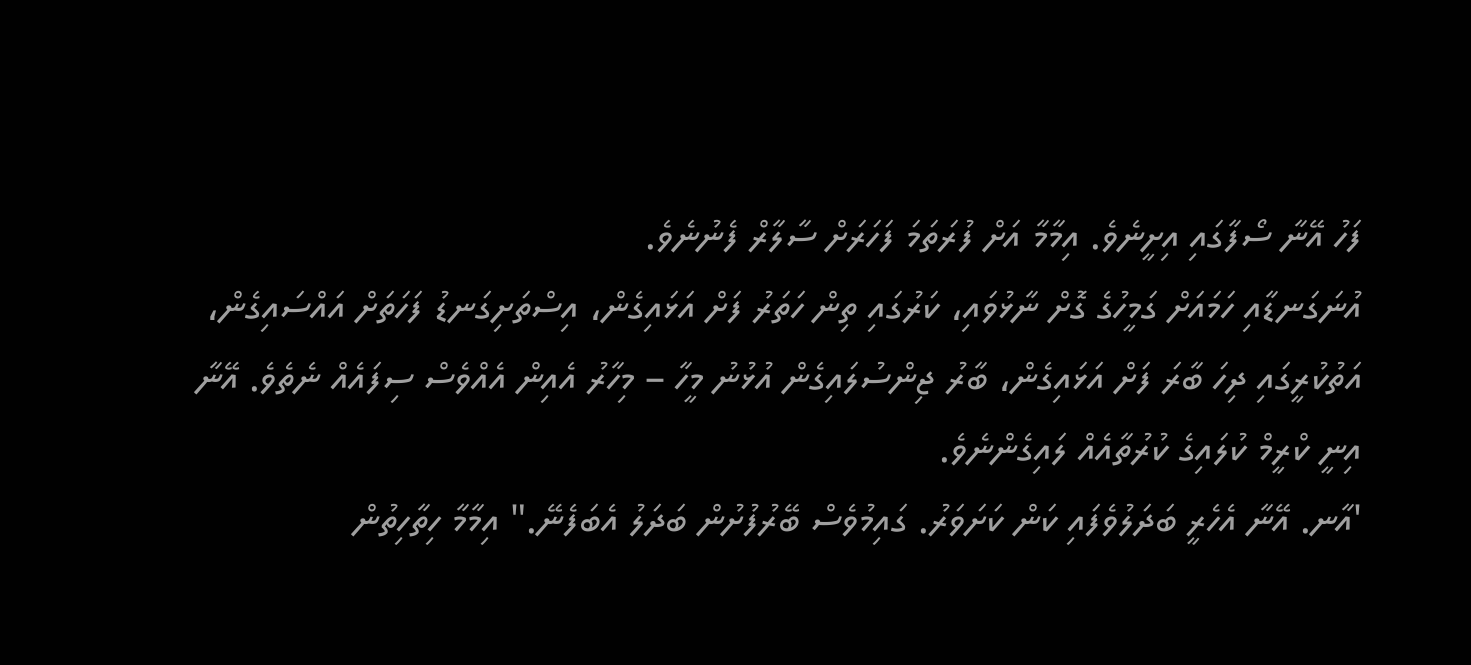ފަހު އޭނާ ސޯފާގައި އިށީނެވެ. އިމާމާ އަށް ފުރަތަމަ ފަހަރަށް ސާލާރް ފެނުނެވެ.
އުނަގަނޑާއި ހަމައަށް ގަމީހުގެ ގޮށް ނާޅުވައި، ކަރުގައި ތިން ހަތަރު ފަށް އަޅައިގެން، އިސްތަށިގަނޑު ފަހަތަށް އައްސައިގެން، އަތުކުރީގައި ދިހަ ބާރަ ފަށް އަޅައިގެން، ބާރު ޖިންސުލައިގެން އުޅުނު މީހާ – މިހާރު އެއިން އެއްވެސް ސިފައެއް ނެތެވެ. އޭނާ އިނީ ކްރީމް ކުލައިގެ ކުރުތާއެއް ލައިގެންނެވެ.
'އާނ. އޭނާ އެހެރީ ބަދަލުވެފައި ކަން ކަށަވަރު. ގައިމުވެސް ބޭރުފުށުން ބަދަލު އެބަފެނޭ." އިމާމާ ހިތާހިތުން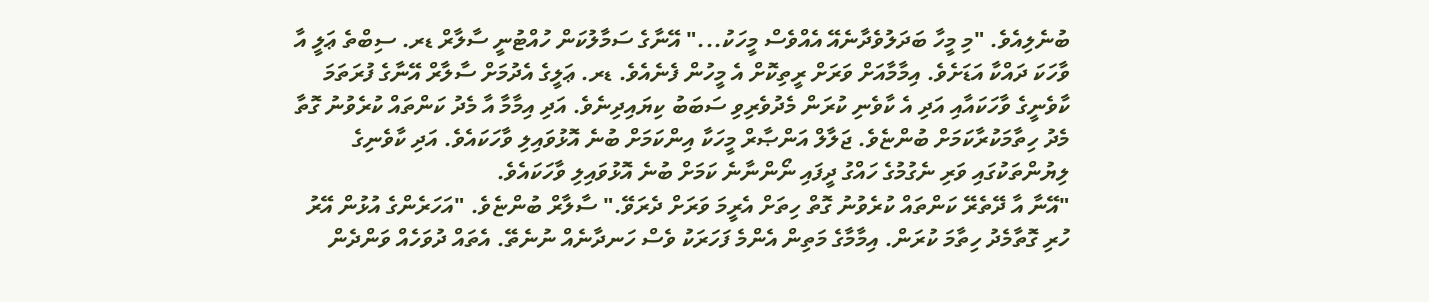ބުނެލިއެވެ. "މި މީހާ ބަދަލުވެދާނެއޭ އެއްވެސް މީހަކު..." އޭނާގެ ސަމާލުކަން ހުއްޓުނީ ސާލާރް ޑރ. ސިބްތެ ޢަލީ އާ ވާހަކަ ދައްކާ އަޑަށެވެ. އިމާމާއަށް ވަރަށް ރީތިކޮށް އެ މީހުން ފެނެއެވެ. ޑރ. ޢަލީގެ އެދުމަށް ސާލާރް އޭނާގެ ފުރަތަމަ ކާވެނީގެ ވާހަކައާއި އަދި އެ ކާވެނި ކުރަން މެދުވެރިވި ސަބަބު ކިޔައިދިނެވެ. އަދި އިމާމާ އާ މެދު ކަންތައް ކުރެވުނު ގޮތާ މެދު ހިތާމަކުރާކަމަށް ބުންޏެވެ. ޖަލާލް އަންޞާރް މީހަކާ އިންކަމަށް ބުނެ އޮޅުވައިލި ވާހަކައެވެ. އަދި ކާވެނިގެ ލިޔުންތަކުގައި ވަރި ނެގުމުގެ ހައްގު ދީފައި ނޯންނާނެ ކަމަށް ބުނެ އޮޅުވައިލި ވާހަކައެވެ.
"އޭނާ އާ ދޭތެރޭ ކަންތައް ކުރެވުނު ގޮތް ހިތަށް އެރީމަ ވަރަށް ދެރަވޭ." ސާލާރް ބުންޏެވެ. "އަހަރެންގެ އުޅުން އޭރު ހުރި ގޮތާމެދު ހިތާމަ ކުރަން. އިމާމާގެ މަތިން އެންމެ ފަހަރަކު ވެސް ހަނދާނެއް ނުނެތޭ. އެތައް ދުވަހެއް ވަންދެން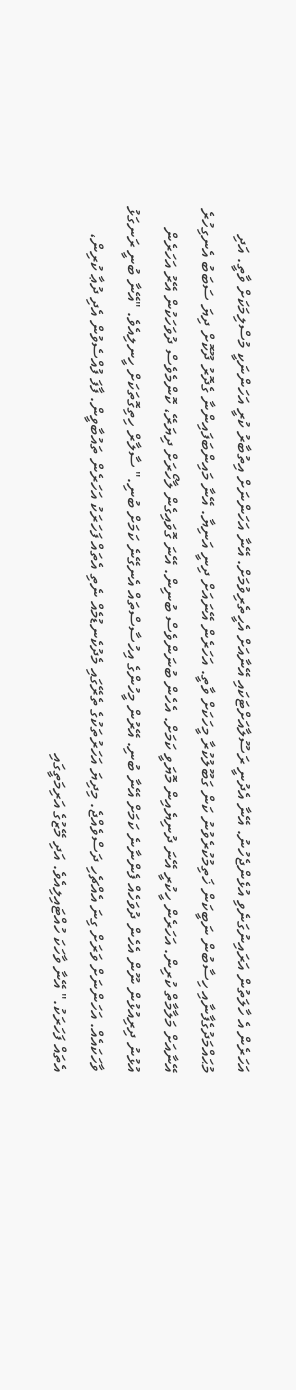އަހަރެން އެ ހާލަތުން އަރައިނުގަނެވި އުޅެންޖެހުނު. އޭނާ އެދުނީ ރަސޫލާއަށްޓަކައި އޭނާއަށް އެހީތެރިވުމަށް. އޭނާ އަހަންނަށް އިތުބާރު ކުރީ އަހަންނަކީ މުސްލިމަކަށް ވާތީ. އަދި މުޙައްމަދުގެފާނާއި ހިސާބުން ނަބީކަން ޚަތިމުކުރެވުނު ކަން ގަބޫލުކުރާ މީހަކަށް ވާތީ. އަހަރެން އޭނައަށް ދިނީ އަނިޔާ. އޭނާ މައިންބަފައިންނާ ގެދޮރު ދޫކޮށް ދިޔަ ސަބަބު އެނގިހުރެ އޭނާއަށް މަލާމާތް ކުރިން. އަހަރެން ހީކުރީ އޭނަ ދުނިޔެއިން މޮޔަވީ ކަމަށް. އެހެން ބުނަންވެސް ބުނިން. އޭނަ ގޮވައިގެން ލާހޯރަށް ދިޔަރޭ، ކޮންމެވެސް ދުވަހަކުން އޭރު އަހަރެން އުޅުނު ދިރިއުޅުން ނޫން އެހެން ދުވަހެއް ފެންނާނެ ކަމަށް އޭނާ ބުނި. އޭރުން މީހުންގެ އިހުސާސްތައް އެނގޭނެ ކަމަށް ބުނި." ސާލާރް ހިތިގޮތަކަށް ހީނލިއެވެ. "އޭނާ ބުނީ ރަނގަޅު ވާހަކައެއް. އަހަންނަށް ވަރަށް ގިނަ އެއްޗެހި ދަސްވެއްޖެ. މިދިޔަ އަހަރުތަކުގެ ތެރޭގައި މެދުކެނޑުމެއް ނެތި އެތައް ފަހަރަކު އަހަރެން ތައުބާވީން. ފާފަ ފުއްސެވުން އެދި ދުޢާ ކުރިން، އެތައް ފަހަރަކު." އޭނާ ވާހަކަ ހުއްޓައިލިއެވެ. އަދި މޭޒުގެ އަރިމަތީގައި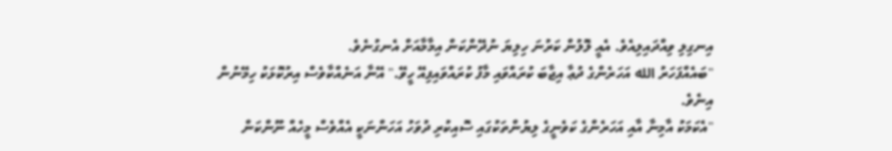އިނގިލި ވިއްދައިލިއެވެ. އެއީ ލޮލުން ކަރުނަ ހިލިޔަ ނުދޭންކަން އިމާމާއަށް އެނގުނެވެ.
"ބައެއްފަހަރު الله އަހަރެންގެ ދުޢާ އިޖާބަ ކުރައްވައި މާފު ކުރައްވައިފިއޭ ހީވޭ." އޭނާ އަނެއްކާވެސް އިރުކޮޅަކު ހިމޭނުން އިނެވެ.
"އެކަމަކު އާމިނާ އާއި އަހަރެންގެ ކަވެނީގެ ލިޔުންތަކުގައި ސޮއިކުރި ދުވަހު އަހަންނަކީ އެއްވެސް މީހެއް ނޫންކަން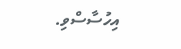އިހުސާސްވި.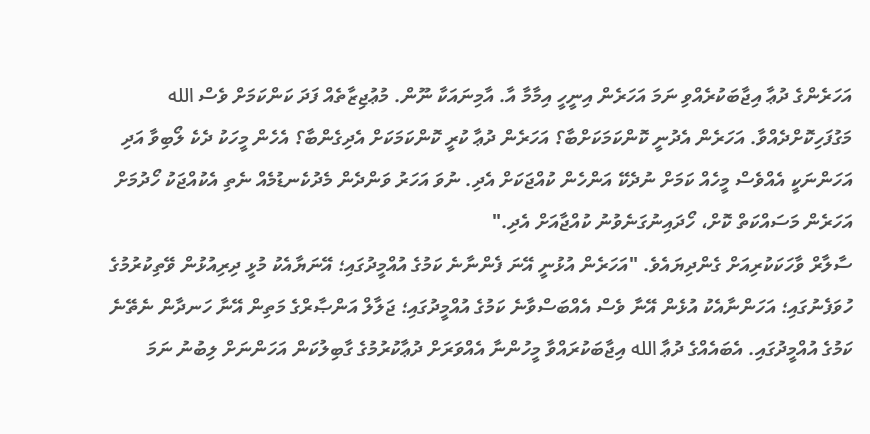އަހަރެންގެ ދުޢާ އިޖާބަކުރެއްވި ނަމަ އަހަރެން އިނީހީ އިމާމާ އާ. އާމިނައަކާ ނޫން. މުޢުޖިޒާތެއް ފަދަ ކަންކަމަށް ވެސް الله މަގުފަހިކޮށްދެއްވާ. އަހަރެން އެދުނީ ކޮންކަމަކަށްބާ؟ އަހަރެން ދުޢާ ކުރީ ކޮންކަމަކަށް އެދިގެންބާ؟ އެހެން މީހަކު ދެކެ ލޯބިވާ އަދި އަހަންނަކީ އެއްވެސް މީހެއް ކަމަށް ނުދެކޭ އަންހެން ކުއްޖަކަށް އެދި. ނުވަ އަހަރު ވަންދެން މެދުކެނޑުމެއް ނެތި އެކުއްޖަކު ހޯދުމަށް އަހަރެން މަސައްކަތް ކޮށް، ހޯދައިނުގަނެވުނު ކުއްޖާއަށް އެދި."
ސާލާރް ވާހަކަކުރިއަށް ގެންދިޔައެވެ. "އަހަރެން އުޅުނީ އޭނަ ފެންނާނެ ކަމުގެ އުއްމީދުގައި؛ އޭނަޔާއެކު މުޅީ ދިރިއުޅުން ވޭތިކުރުމުގެ ހުވަފެނުގައި؛ އަހަންނާއެކު އުޅެން އޭނާ ވެސް އެއްބަސްވާނެ ކަމުގެ އުއްމީދުގައި؛ ޖަލާލް އަންޞާރްގެ މަތިން އޭނާ ހަނދާން ނެތޭނެ ކަމުގެ އުއްމީދުގައި. އެބައެއްގެ ދުޢާ الله އިޖާބަކުރައްވާ މީހުންނާ އެއްވަރަށް ދުޢާކުރުމުގެ ގާބިލުކަން އަހަންނަށް ލިބުނު ނަމަ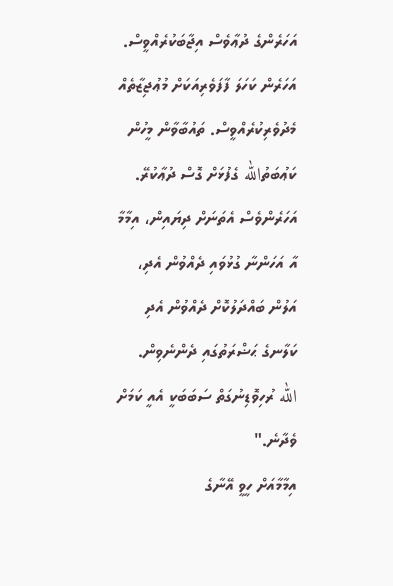އަހަރެންގެ ދުޢާވެސް އިޖާބަކުރެއްވީސް. އަހަރެން ކަހަލަ ފާފަވެރިއަކަށް މުޢުޖިޒާތެއް މެދުވެރިކުރެއްވީސް. ތައުބާވާން މީހުން ކަޢުބަތުالله ގެފުޅަށް ގޮސް ދުޢާކުރޭ. އަހަރެންވެސް އެތަނަށް ދިޔައިން، އިމާމާ އާ އަހަންނާ ގުޅުވައި ދެއްވުން އެދި، އަލުން ބައްދަލުކޮށް ދެއްވުން އެދި ކަލާނގެ ޙަޟްރަތުގައި ދެންނެވިން. الله ރުހިވޮޑިނުގަތް ސަބަބަކީ އެއީ ކަމަށް ވެދާނެ."
އިމާމާއަށް ހީވީ އޭނާގެ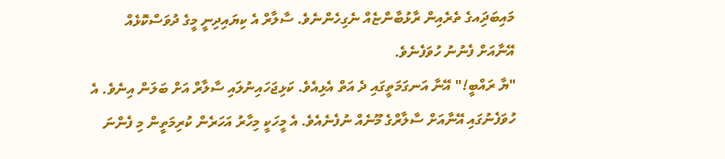މައިބަދަިއގެ ތެރެއިން ރާޅުބާންޏެއް ނެގިހެންނެވެ. ސާލާރް އެ ކިޔައިދިނީ މީގެ ދުވަސްކޮޅެއް އޭނާއަށް ފެނުނު ހުވަފެނެވެ.
"ޔާ ރައްބީ!" އޭނާ އަނގަމަތީގައި ދެ އަތް އެޅިއެވެ. ކަޅިޖަހައިނުލައި ސާލާރް އަށް ބަލަން އިނެވެ. އެ ހުވަފެނުގައި އޭނާއަށް ސާލާރްގެ މޫނެއް ނުފެނެއެވެ. އެ މީހަކީ މިހާރު އަހަރެން ކުރިމަތީން މި ފެންނަ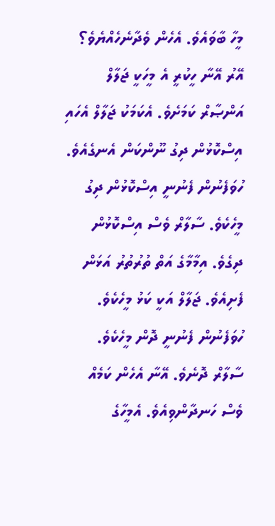މީހާ ބާވައެވެ. އެހެން ވެދާނެހެއްޔެވެ؟ އޭރު އޭނާ ހީކުރީ އެ މީހަކީ ޖަލާލް އަންޞާރް ކަމަށެވެ. އެކަމަކު ޖަލާލް އެހައި އިސްކޮޅުން ދިގު ނޫންކަން އެނގެއެވެ. ހުވަފެނުން ފެނުނީ އިސްކޮޅުން ދިގު މީހެކެވެ. ސާލާރް ވެސް އިސްކޮޅުން ދިގެވެ. އިމާމާގެ އަތް ތުރުތުރު އަޅަން ފެށިއެވެ. ޖަލާލް އަކީ ކަޅު މީހެކެވެ. ހުވަފެނުން ފެނުނީ ދޮން މީހެކެވެ. ސާލާރް ދޮނެވެ. އޭނާ އެހެން ކަމެއް ވެސް ހަނދާންވިއެވެ. އެމީހާގެ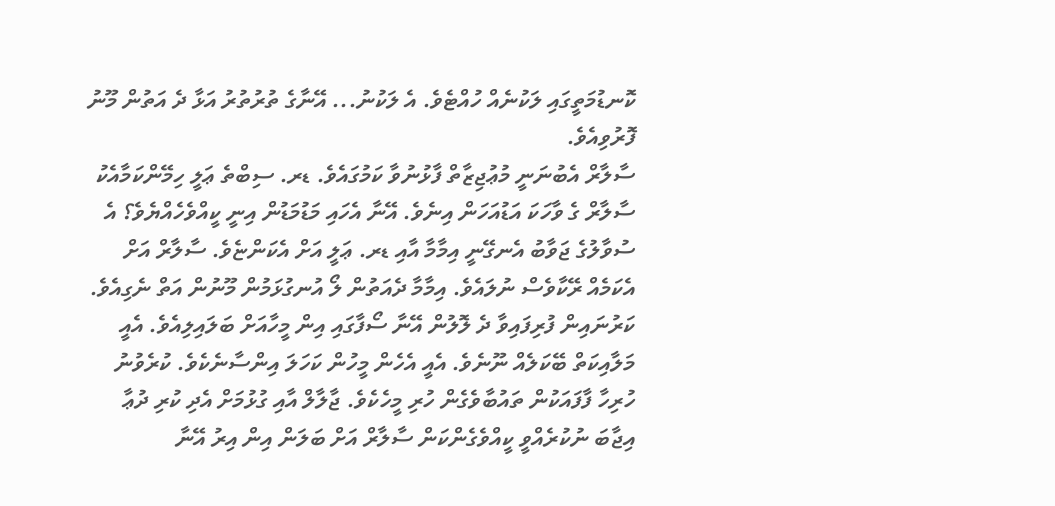ކޮނޑުމަތީގައި ލަކުނެއް ހުއްޓެވެ. އެ ލަކުނު... އޭނާގެ ތުރުތުރު އަޅާ ދެ އަތުން މޫނު ފޮރުވިއެވެ.
ސާލާރް އެބުނަނީ މުޢުޖިޒާތް ފާޅުނުވާ ކަމުގައެވެ. ޑރ. ސިބްތެ ޢަލީ ހިމޭންކަމާއެކު ސާލާރް ގެ ވާހަކަ އަޑުއަހަން އިނެވެ. އޭނާ އެހައި މަޑުމަޑުން އިނީ ކީއްވެހެއްޔެވެ؟ އެ ސުވާލުގެ ޖަވާބު އެނގޭނީ އިމާމާ އާއި ޑރ. ޢަލީ އަށް އެކަންޏެވެ. ސާލާރް އަށް އެކަމެއް ރޭކާވެސް ނުލައެވެ. އިމާމާ ދެއަތުން ލޯ އުނގުޅަމުން މޫނުން އަތް ނެގިއެވެ. ކަރުނައިން ފުރިފައިވާ ދެ ލޮލުން އޭނާ ސޯފާގައި އިން މީހާއަށް ބަލައިލިއެވެ. އެއީ މަލާއިކަތް ބޭކަލެއް ނޫނެވެ. އެއީ އެހެން މީހުން ކަހަލަ އިންސާނެކެވެ. ކުރެވުނު ހުރިހާ ފާފައަކުން ތައުބާވެގެން ހުރި މީހެކެވެ. ޖާލާލް އާއި ގުޅުމަށް އެދި ކުރި ދުޢާ އިޖާބަ ނުކުރެއްވީ ކީއްވެގެންކަން ސާލާރް އަށް ބަލަން އިން އިރު އޭނާ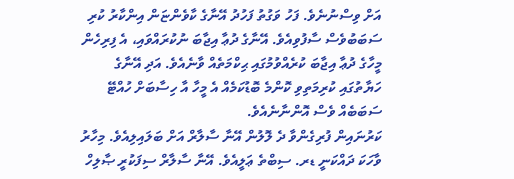އަށް ވިސްނުނެވެ. ފަހު ވަގުތު ފަހުދު އޭނާގެ ކާވެންޏަން އިންކާރު ކުރި ސަބަބުވެސް ސާފުވިއެވެ. އޭނާގެ ދުޢާ އިޖާބަ ނުކުރައްވައި، އެ ފިރިހެން މީހާގެ ދުޢާ އިޖާބަ ކުރެއްވުމުގައި ޙިކްމަތެއް ވާނެއެވެ. އަދި އޭނާގެ ހަޔާތުގައި ކުރިމަތިވި ކޮންމެ ބޮޑުކަމެއް އެ މީހާ އާ ހިސާބަށް ހުއްޓޭ ސަބަބެއް ވެސް އޮންނާނެއެވެ.
ކަރުނައިން ފުރިގެންވާ ދެ ލޮލުން އޭނާ ސާލާރް އަށް ބަލައިލިއެވެ. މިހާރު ވާހަކަ ދައްކަނީ ޑރ. ސިބްތެ ޢަލީއެވެ. އޭނާ ސާލާރް ސިފަކުރީ ޞާލިހް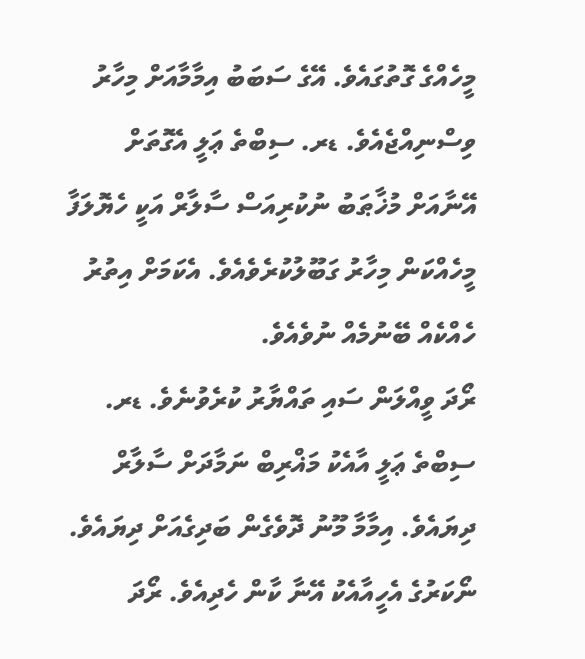މީހެއްގެ ގޮތުގައެވެ. އޭގެ ސަބަބު އިމާމާއަށް މިހާރު ވިސްނިއްޖެއެވެ. ޑރ. ސިބްތެ ޢަލީ އެގޮތަށް އޭނާއަށް މުޚާޠަބު ނުކުރިއަސް ސާލާރް އަކީ ހެޔޮލަފާ މީހެއްކަން މިހާރު ގަބޫލުކުރެވެއެވެ. އެކަމަށް އިތުރު ހެއްކެއް ބޭނުމެއް ނުވެއެވެ.
ރޯދަ ވީއްލަން ސައި ތައްޔާރު ކުރެވުނެވެ. ޑރ. ސިބްތެ ޢަލީ އާއެކު މަޣްރިބް ނަމާދަށް ސާލާރް ދިޔައެވެ. އިމާމާ މޫނު ދޮވެގެން ބަދިގެއަށް ދިޔައެވެ. ނޯކަރުގެ އެހީއާއެކު އޭނާ ކާން ހެދިއެވެ. ރޯދަ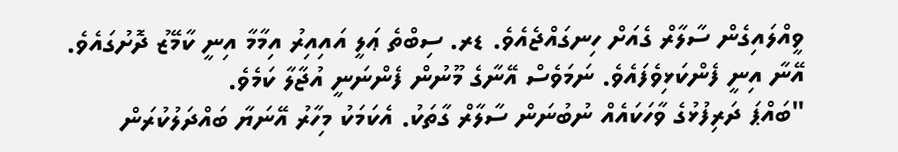ވީއްލައިގެން ސާލާރް ގެއަށް ހިނގައްޖެއެވެ. ޑރ. ސިބްތެ ޢަލީ އައިއިރު އިމާމާ އިނީ ކާމޭޒު ދޮށުގައެވެ. އޭނާ އިނީ ފެންކަޅިވެފައެވެ. ނަމަވެސް އޭނާގެ މޫނުން ފެންނަނީ އުޖާލާ ކަމެވެ.
"ބައްޕަ ދަރިފުޅުގެ ވާހަކައެއް ނުބުނަން ސާލާރް ގާތަކު. އެކަމަކު މިހާރު އޭނަޔާ ބައްދަލުކުރަން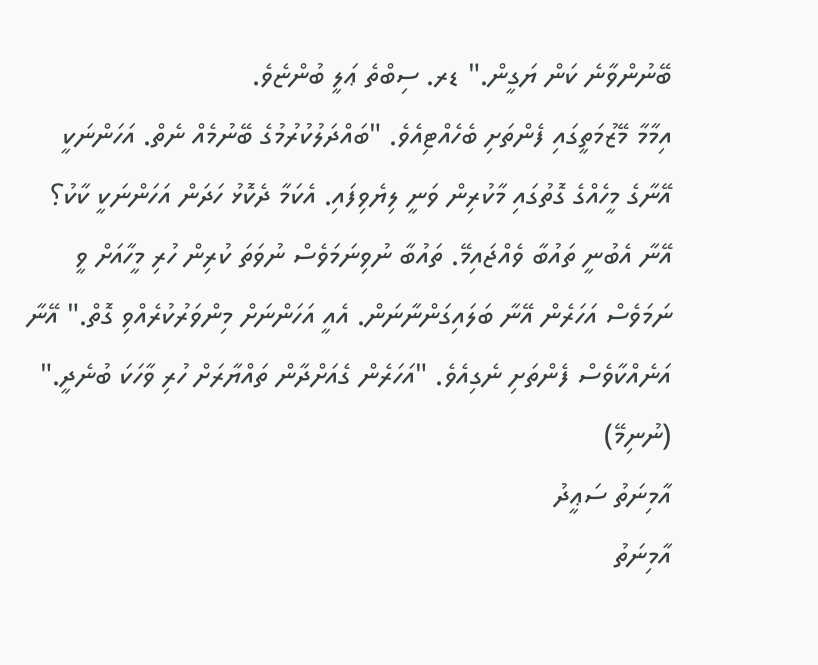ބޭނުންވާނެ ކަން ޔަގީން." ޑރ. ސިބްތެ ޢަލީ ބުންޏެވެ.
އިމާމާ މޭޒުމަތީގައި ފެންތަށި ބެހެއްޓިއެވެ. "ބައްދަލުކުރުމުގެ ބޭނުމެއް ނެތް. އަހަންނަކީ އޭނާގެ މީހެއްގެ ގޮތުގައި މާކުރިން ވަނީ ލިޔެވިފައި. އެކަމާ ދެކޮޅު ހަދަން އަހަންނަކީ ކާކު؟ އޭނާ އެބުނީ ތައުބާ ވެއްޖައިމޭ. ތައުބާ ނުވިނަމަވެސް ނުވަތަ ކުރިން ހުރި މީހާއަށް ވީ ނަމަވެސް އަހަރެން އޭނާ ބަލައިގަންނާނަން. އެއީ އަހަންނަށް މިންވަރުކުރެއްވި ގޮތް." އޭނާ އަނެއްކާވެސް ފެންތަށި ނެގިއެވެ. "އަހަރެން ގެއަށްދާން ތައްޔާރަށް ހުރި ވާހަކަ ބުނެދީ."
(ނުނިމޭ)
އާމިނަތު ސަޢީދު
އާމިނަތު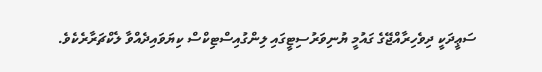ސަޢީދަކީ ދިވެހިރާއްޖޭގެ ގައުމީ ޔުނިވަރުސިޓީގައި ލިންގުއިސްޓިކްސް ކިޔަވައިދެއްވާ ލެކްޗަރާރެކެވެ.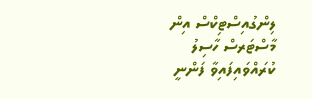ލިންގުއިސްޓިކްސް އިން މާސްޓަރސް ހާސިލު ކުރައްވައިފައިވާ ފަންނީ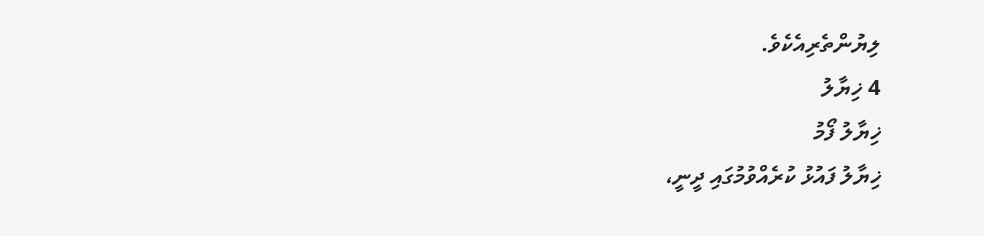ލިޔުންތެރިއެކެވެ.
4 ޚިޔާލު
ޚިޔާލު ފޯމު
ޚިޔާލު ފައުޅު ކުރެއްވުމުގައި ދީނީ،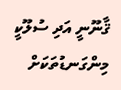ޤާނޫނީ އަދި ސުލޫކީ މިންގަނޑުތަކަށް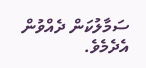ސަމާލުކަން ދެއްވުން އެދެމެވެ.